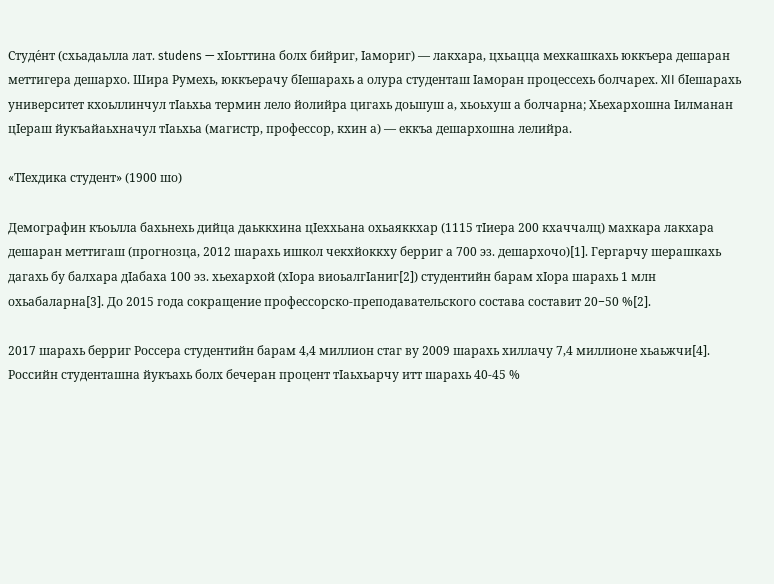Студе́нт (схьадаьлла лат. studens — хӀоьттина болх бийриг, Ӏамориг) — лакхара, цхьацца мехкашкахь юккъера дешаран меттигера дешархо. Шира Румехь, юккъерачу бӀешарахь а олура студенташ Ӏаморан процессехь болчарех. XII бӀешарахь университет кхоьллинчул тӀаьхьа термин лело йолийра цигахь доьшуш а, хьоьхуш а болчарна; Хьехархошна Ӏилманан цӀераш йукъайаьхначул тӀаьхьа (магистр, профессор, кхин а) — еккъа дешархошна лелийра.

«ТӀехдика студент» (1900 шо)

Демографин къоьлла бахьнехь дийца даьккхина цӀеххьана охьаяккхар (1115 тӀиера 200 кхаччалц) махкара лакхара дешаран меттигаш (прогнозца, 2012 шарахь ишкол чекхйоккху берриг а 700 эз. дешархочо)[1]. Гергарчу шерашкахь дагахь бу балхара дӀабаха 100 эз. хьехархой (хӀора виоьалгӀаниг[2]) студентийн барам хӀора шарахь 1 млн охьабаларна[3]. До 2015 года сокращение профессорско-преподавательского состава составит 20−50 %[2].

2017 шарахь берриг Россера студентийн барам 4,4 миллион стаг ву 2009 шарахь хиллачу 7,4 миллионе хьаьжчи[4]. Российн студенташна йукъахь болх бечеран процент тӀаьхьарчу итт шарахь 40-45 %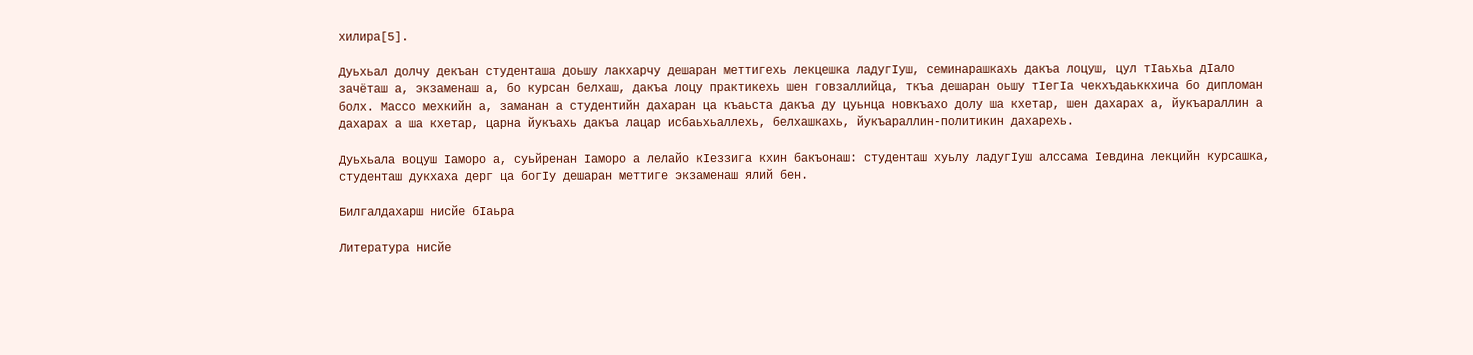хилира[5].

Дуьхьал долчу декъан студенташа доьшу лакхарчу дешаран меттигехь лекцешка ладугӀуш, семинарашкахь дакъа лоцуш, цул тӀаьхьа дӀало зачёташ а, экзаменаш а, бо курсан белхаш, дакъа лоцу практикехь шен говзаллийца, ткъа дешаран оьшу тӀегӀа чекхъдаьккхича бо дипломан болх. Массо мехкийн а, заманан а студентийн дахаран ца къаьста дакъа ду цуьнца новкъахо долу ша кхетар, шен дахарах а, йукъараллин а дахарах а ша кхетар, царна йукъахь дакъа лацар исбаьхьаллехь, белхашкахь, йукъараллин-политикин дахарехь.

Дуьхьала воцуш Ӏаморо а, суьйренан Ӏаморо а лелайо кӀеззига кхин бакъонаш: студенташ хуьлу ладугӀуш алссама Ӏевдина лекцийн курсашка, студенташ дукхаха дерг ца богӀу дешаран меттиге экзаменаш ялий бен.

Билгалдахарш нисйе бӀаьра

Литература нисйе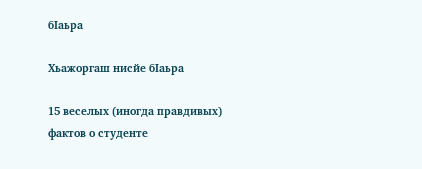бӀаьра

Хьажоргаш нисйе бӀаьра

15 веселых (иногда правдивых) фактов о студенте